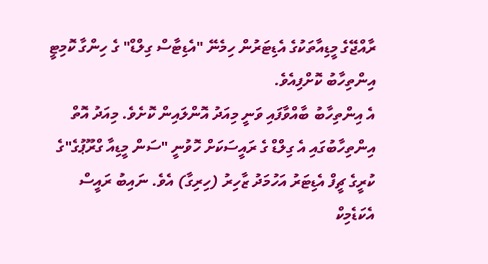ރާއްޖޭގެ މީޑިއާތަކުގެ އެޑިޓަރުން ހިމެނޭ "އެޑިޓާސް ގިލްޑް" ގެ ހިންގާ ކޮމިޓީ އިންތިހާބު ކޮށްފިއެވެ.
އެ އިންތިހާބު ބާއްވާފައި ވަނީ މިއަދު އޮންލައިން ކޮށެވެ. މިއަދު އޮތް އިންތިހާބުގައި އެ ގިލްޑް ގެ ރައީސަކަށް ހޮވުނީ "ސަން މީޑިއާ ގްރޫޕުގެ"ގެ ކުރީގެ ޗީފް އެޑިޓަރު އަހުމަދު ޒާހިރު (ހިރިގާ) އެވެ. ނައިބު ރައީސް އެކަޑެމިކް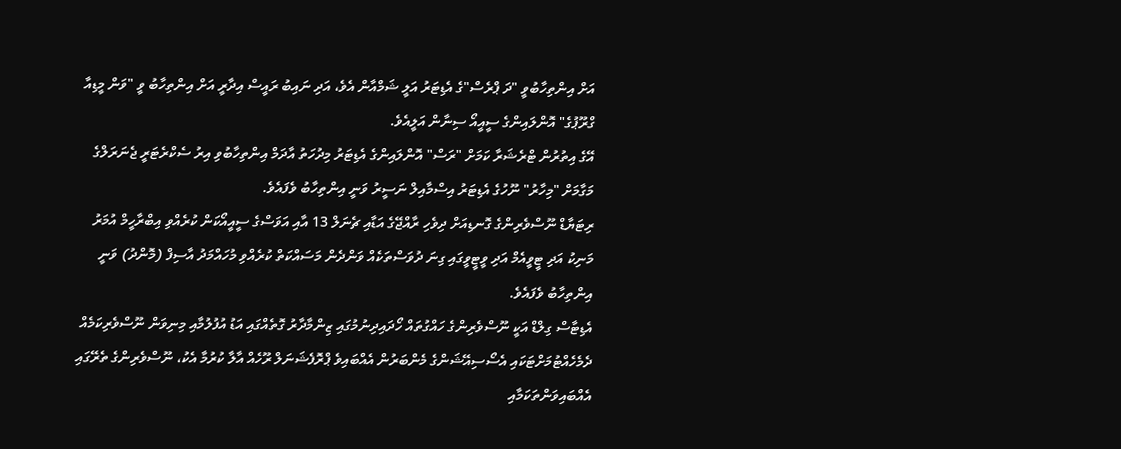އަށް އިންތިހާބުވީ "ދަ ޕްރެސް"ގެ އެޑިޓަރު އަލީ ޝަމްއާން އެވެ، އަދި ނައިބު ރައީސް އިދާރީ އަށް އިންތިހާބު ވީ "ވަން މީޑިއާ ގްރޫޕުގެ" އޮންލައިންގެ ސީއީއޯ ސިނާން އަލީއެވެ.
އޭގެ އިތުރުން ޓްރެޝަރާ ކަމަށް "ރަސް" އޮންލައިންގެ އެޑިޓަރު މިދުހަތު އާދަމް އިންތިހާބުވި އިރު ސެކްރެޓަރީ ޖެނަރަލްގެ މަގާމަށް "މިހާރު" ނޫހުގެ އެޑިޓަރު އިސްމާއިލް ނަސީރު ވަނީ އިންތިހާބު ވެފައެވެ.
ރިޓަޔާޑް ނޫސްވެރިންގެ ގޮނޑިއަށް ދިވެހި ރާއްޖޭގެ އަޑާއި ޗެނަލް 13 އާއި އަވަސްގެ ސީއީއޯކަން ކުރެއްވި އިބްރާހީމް އުމަރު މަނިކު އަދި ޓީވީއެމް އަދި ވީޓީވީގައި ގިނަ ދުވަސްތަކެއް ވަންދެން މަސައްކަތް ކުރެއްވި މުހައްމަދު އާސިފް (މޮންދު) ވަނީ އިންތިހާބު ވެފައެވެ.
އެޑިޓާސް ގިލްޑް އަކީ ނޫސްވެރިންގެ ހައްގުތައް ހޯދައިދިނުމުގައި ޒިންމާދާރު ގޮތެއްގައި އަޑު އުފުލުމާއި މިނިވަން ނޫސްވެރިކަމެއް ދެމެހެއްޓުމަށްޓަކައި އެސޯސިއޭޝަންގެ މެންބަރުން އެއްބައިވެ ޕްރޮފެޝަނަލް ރޫހެއް އާލާ ކުރުމާ އެކު، ނޫސްވެރިންގެ ތެރޭގައި އެއްބައިވަންތަކަމާއި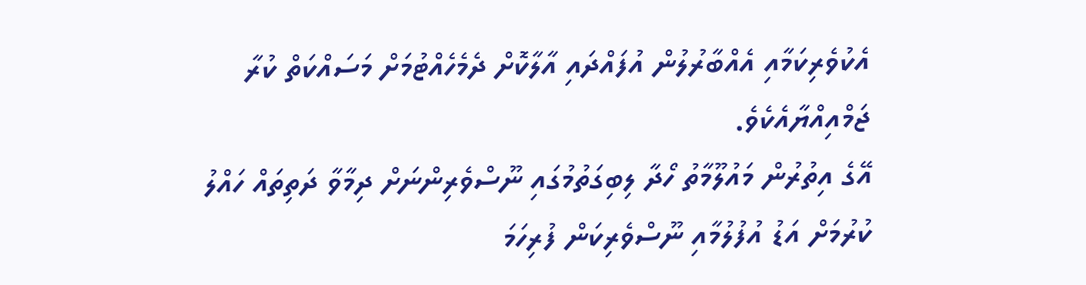އެކުވެރިކަމާއި އެއްބާރުލުން އުފައްދައި އާލާކޮށް ދެމެހެއްޓުމަށް މަސައްކަތް ކުރާ ޖަމްއިއްޔާއެކެވެ.
އޭގެ އިތުރުން މައުލޫމާތު ހޯދާ ލިބިގަތުމުގައި ނޫސްވެރިންނަށް ދިމާވާ ދަތިތައް ހައްލު ކުރުމަށް އަޑު އުފުލުމާއި ނޫސްވެރިކަން ފުރިހަމަ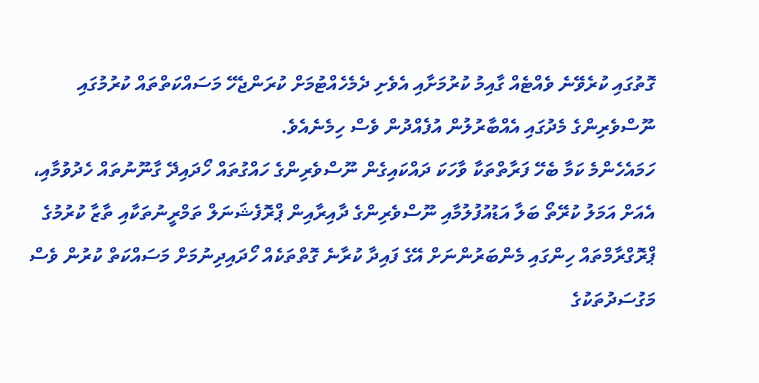ގޮތުގައި ކުރެވޭނެ ވެއްޓެއް ގާއިމު ކުރުމަށާއި އެވެށި ދެމެހެއްޓުމަށް ކުރަންޖެހޭ މަސައްކަތްތައް ކުރުމުގައި ނޫސްވެރިންގެ މެދުގައި އެއްބާރުލުން އުފެއްދުން ވެސް ހިމެނެއެވެ.
ހަމައެހެންމެ ކަމާ ބެހޭ ފަރާތްތަކާ ވާހަކަ ދައްކައިގެން ނޫސްވެރިންގެ ހައްގުތައް ހޯދައިދޭ ގާނޫނުތައް ހެދުވުމާއި، އެއަށް އަމަލު ކުރޭތޯ ބަލާ އަޑުއުފުލުމާއި ނޫސްވެރިންގެ ދާއިރާއިން ޕްރޮފެޝަނަލް ތަމްރީނުތަކާއި ތާޒާ ކުރުމުގެ ޕްރޮގްރާމްތައް ހިންގައި މެންބަރުންނަށް އޭގެ ފައިދާ ކުރާނެ ގޮތްތަކެއް ހޯދައިދިނުމަށް މަސައްކަތް ކުރުން ވެސް މަގުސަދުތަކުގެ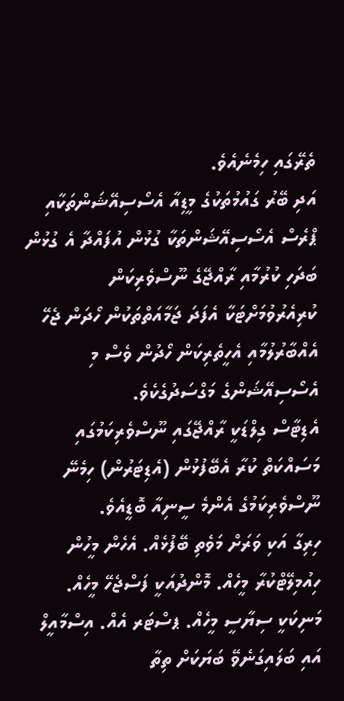ތެރޭގައި ހިމެނެއެވެ.
އަދި ބޭރު ގައުމުތަކުގެ މީޑިއާ އެސޯސިއޭޝަންތަކާއި ޕްރެސް އެސޯސިއޭޝަންތަކާ ގުޅުން އުފައްދާ އެ ގުޅުން ބަދަހި ކުރުމާއި ރާއްޖޭގެ ނޫސްވެރިކަން ކުރިއެރުވުމަށްޓަކާ އެފަދަ ޖަމާއަތްތަކުން ހޯދަން ޖެހޭ އެއްބާރުލުމާއި އެހީތެރިކަން ހޯދުން ވެސް މި އެސޯސިއޭޝަންގެ މަގްސަދުގެކެވެ.
އެޑިޓާސް ގިލްޑަކީ ރާއްޖޭގައި ނޫސްވެރިކަމުގައި މަސައްކަތް ކުރާ އެބޭފުޅުން (އެޑިޓަރުން) ހިމެނޭ ނޫސްވެރިކަމުގެ އެންމެ ސީނިއާ ބޮޑީއެވެ.
ހިރިގާ އަކި ވަރަށް މަވެތި ބޭފުޅެއް. އެހެން މީހުން ހިއުމިލޭޓްކުރާ މީހެއް. މޮންދުއަކީ ފަސްޖެހޭ މީހެއް. މަނިކަކީ ސިޔާސީ މީހެއް. ޕސްޓަރ އެއް. އިސްމާއީލް އައި ބަލައިގަނެވޭ ބަޔަކަށް ތިތާ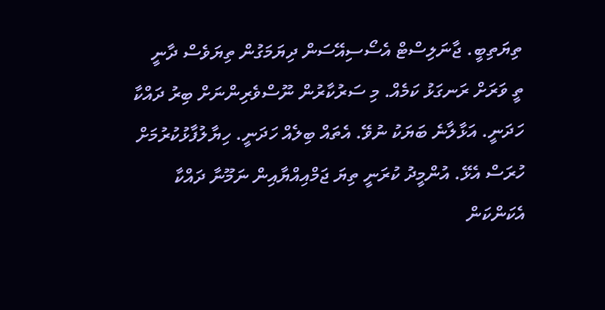ތިޔަތިބީ. ޖާނަލިސްޓް އެސޯސިއޭސަން ދިޔަމަގުން ތިޔަވެސް ދާނީ
ތީ ވަރަށް ރަނގަޅު ކަމެއް. މި ސަރުކާރުން ނޫސްވެރިންނަށް ބިރު ދައްކާ ހަދަނީ. އަޅާލާނެ ބަޔަކު ނުވޭ. އެތައް ބިލެއް ހަދަނީ. ހިޔާލުފާޅުކުރުމަށް ހުރަސް އެޅޭ. އުންމީދު ކުރަނީ ތިޔަ ޖަމްއިއްޔާއިން ނަމޫނާ ދައްކާ އެކަންކަން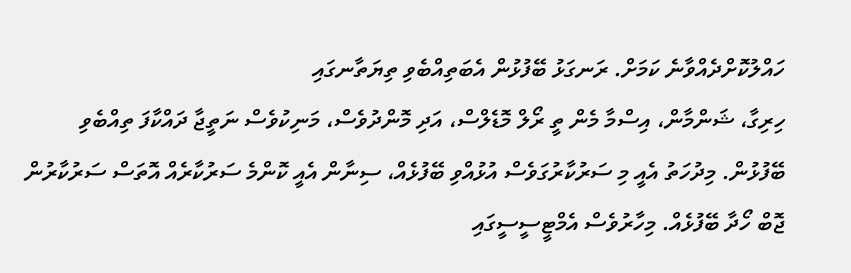ހައްލުކޮށްދެއްވާނެ ކަމަށް. ރަނގަޅު ބޭފުޅުން އެބަތިއްބެވި ތިޔަތާނގައި
ހިރިގާ، ޝަންމާން، އިސްމާ މެން ތީ ރޯލް މޮޑެލްސް، އަދި މޮންދުވެސް، މަނިކުވެސް ނަތީޖާ ދައްކާފަ ތިއްބެވި ބޭފުޅުން. މިދުހަތު އެއީ މި ސަރުކާރުގަވެސް އުޅުއްވި ބޭފުޅެއް، ސިނާން އެއީ ކޮންމެ ސަރުކާރެއް އޮތަސް ސަރުކާރުން ޖޮބް ހޯދާ ބޭފުޅެއް. މިހާރުވެސް އެމްޓީސީސީގައި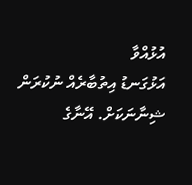އުޅުއްވާ
އަޅުގަނޑު އިތުބާރެއް ނުކުރަން ޝިނާނަކަށް. އޭނާގެ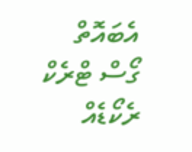އެބައޮތް ގޯސް ޓްރެކް ރެކޯޑެއް